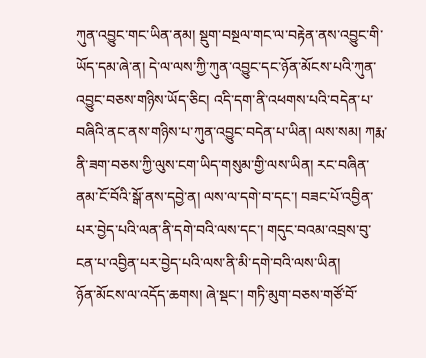ཀུན་འབྱུང་གང་ཡིན་ནམ། སྡུག་བསྔལ་གང་ལ་བརྟེན་ནས་འབྱུང་གི་ཡོད་དམ་ཞེ་ན། དེ་ལ་ལས་ཀྱི་ཀུན་འབྱུང་དང་ཉོན་མོངས་པའི་ཀུན་འབྱུང་བཅས་གཉིས་ཡོད་ཅིང། འདི་དག་ནི་འཕགས་པའི་བདེན་པ་བཞིའི་ནང་ནས་གཉིས་པ་ཀུན་འབྱུང་བདེན་པ་ཡིན། ལས་སམ། ཀརྨ་ནི་ཟག་བཅས་ཀྱི་ལུས་ངག་ཡིད་གསུམ་གྱི་ལས་ཡིན། རང་བཞིན་ནམ་ངོ་བོའི་སྒོ་ནས་དབྱེ་ན། ལས་ལ་དགེ་བ་དང་། བཟང་པོ་འབྱིན་པར་བྱེད་པའི་ལན་ནི་དགེ་བའི་ལས་དང་། གདུང་བའམ་འབྲས་བུ་ངན་པ་འབྱིན་པར་བྱེད་པའི་ལས་ནི་མི་དགེ་བའི་ལས་ཡིན།
ཉོན་མོངས་ལ་འདོད་ཆགས། ཞེ་སྡང་། གཏི་མུག་བཅས་གཙོ་བོ་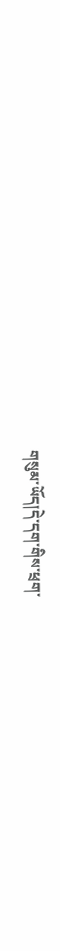གསུམ་ཡོད།དེ་དག་གིས་ཕྲག་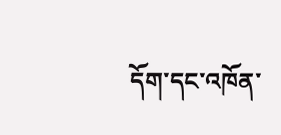དོག་དང་འཁོན་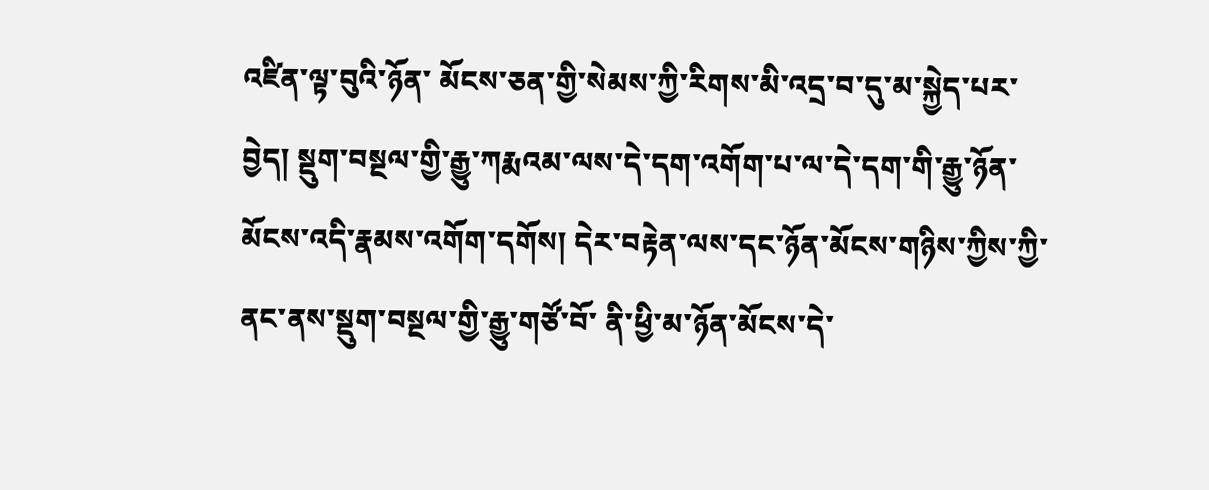འཛིན་ལྟ་བུའི་ཉོན་ མོངས་ཅན་གྱི་སེམས་ཀྱི་རིགས་མི་འདྲ་བ་དུ་མ་སྐྱེད་པར་བྱེད། སྡུག་བསྔལ་གྱི་རྒྱུ་ཀརྨའམ་ལས་དེ་དག་འགོག་པ་ལ་དེ་དག་གི་རྒྱུ་ཉོན་མོངས་འདི་རྣམས་འགོག་དགོས། དེར་བརྟེན་ལས་དང་ཉོན་མོངས་གཉིས་ཀྱིས་ཀྱི་ནང་ནས་སྡུག་བསྔལ་གྱི་རྒྱུ་གཙོ་བོ་ ནི་ཕྱི་མ་ཉོན་མོངས་དེ་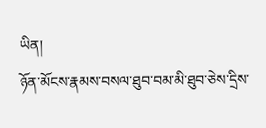ཡིན།
ཉོན་མོངས་རྣམས་བསལ་ཐུབ་བམ་མི་ཐུབ་ཅེས་དྲིས་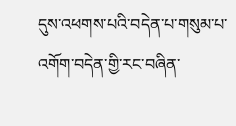དུས་འཕགས་པའི་བདེན་པ་གསུམ་པ་འགོག་བདེན་གྱི་རང་བཞིན་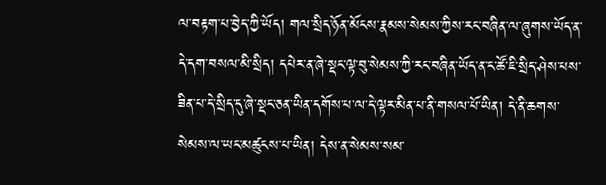ལ་བརྟག་པ་བྱེད་ཀྱི་ཡོད། གལ་སྲིད་ཉོན་མོངས་རྣམས་སེམས་ཀྱིས་རང་བཞིན་ལ་ཞུགས་ཡོད་ན་དེ་དག་བསལ་མི་སྲིད། དཔེར་ན་ཞེ་སྡང་ལྟ་བུ་སེམས་ཀྱི་རང་བཞིན་ཡོད་ན་ང་ཚོ་ཇི་སྲིད་ཤེས་པས་ཟིན་པ་དེ་སྲིད་དུ་ཞེ་སྡང་ཅན་ཡིན་དགོས་པ་ལ་དེ་ལྟར་མིན་པ་ནི་གསལ་པོ་ཡིན། དེ་ནི་ཆགས་སེམས་ལ་ཡང་མཚུངས་པ་ཡིན། དེས་ན་སེམས་སམ་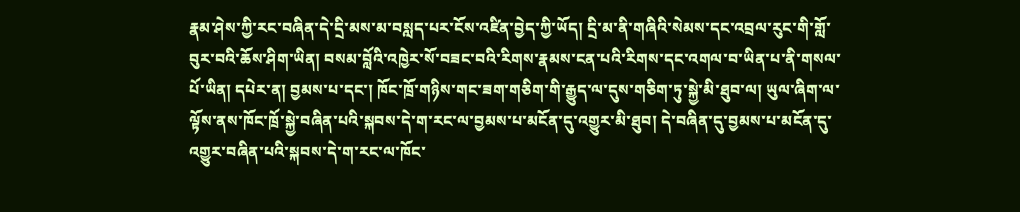རྣམ་ཤེས་ཀྱི་རང་བཞིན་དེ་དྲི་མས་མ་བསླད་པར་ངོས་འཛིན་བྱེད་ཀྱི་ཡོད། དྲི་མ་ནི་གཞིའི་སེམས་དང་འབྲལ་རུང་གི་གློ་བུར་བའི་ཆོས་ཤིག་ཡིན། བསམ་བློའི་འཁྱེར་སོ་བཟང་བའི་རིགས་རྣམས་ངན་པའི་རིགས་དང་འགལ་བ་ཡིན་པ་ནི་གསལ་པོ་ཡིན། དཔེར་ན། བྱམས་པ་དང་། ཁོང་ཁྲོ་གཉིས་གང་ཟག་གཅིག་གི་རྒྱུད་ལ་དུས་གཅིག་ཏུ་སྐྱེ་མི་ཐུབ་ལ། ཡུལ་ཞིག་ལ་ལྟོས་ནས་ཁོང་ཁྲོ་སྐྱེ་བཞིན་པའི་སྐབས་དེ་ག་རང་ལ་བྱམས་པ་མངོན་དུ་འགྱུར་མི་ཐུབ། དེ་བཞིན་དུ་བྱམས་པ་མངོན་དུ་འགྱུར་བཞིན་པའི་སྐབས་དེ་ག་རང་ལ་ཁོང་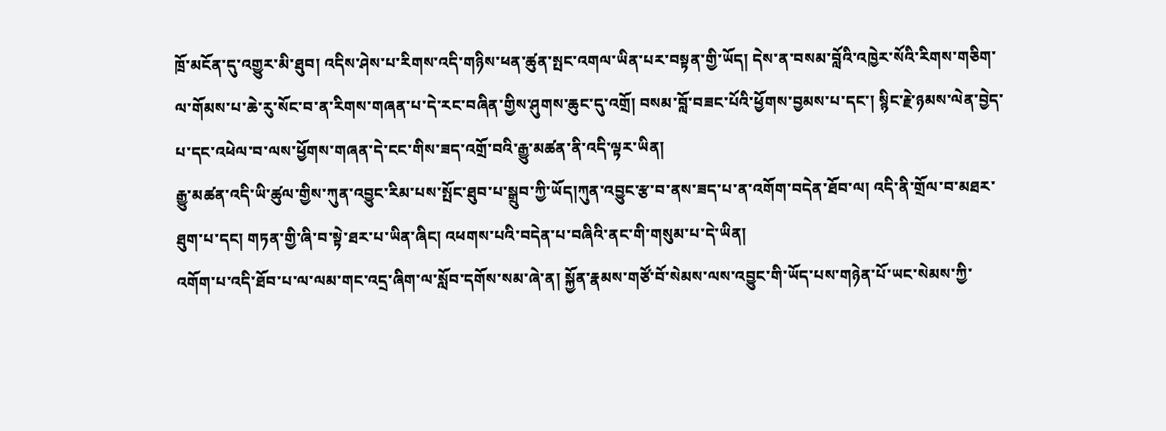ཁྲོ་མངོན་དུ་འགྱུར་མི་ཐུབ། འདིས་ཤེས་པ་རིགས་འདི་གཉིས་ཕན་ཚུན་སྤང་འགལ་ཡིན་པར་བསྟན་གྱི་ཡོད། དེས་ན་བསམ་བློའི་འཁྱེར་སོའི་རིགས་གཅིག་ལ་གོམས་པ་ཆེ་རུ་སོང་བ་ན་རིགས་གཞན་པ་དེ་རང་བཞིན་གྱིས་ཤུགས་ཆུང་དུ་འགྲོ། བསམ་བློ་བཟང་པོའི་ཕྱོགས་བྱམས་པ་དང་། སྙིང་རྗེ་ཉམས་ལེན་བྱེད་པ་དང་འཕེལ་བ་ལས་ཕྱོགས་གཞན་དེ་ངང་གིས་ཟད་འགྲོ་བའི་རྒྱུ་མཚན་ནི་འདི་ལྟར་ཡིན།
རྒྱུ་མཚན་འདི་ཡི་ཚུལ་གྱིས་ཀུན་འབྱུང་རིམ་པས་སྤོང་ཐུབ་པ་སྒྲུབ་ཀྱི་ཡོད།ཀུན་འབྱུང་རྩ་བ་ནས་ཟད་པ་ན་འགོག་བདེན་ཐོབ་ལ། འདི་ནི་གྲོལ་བ་མཐར་ཐུག་པ་དང། གཏན་གྱི་ཞི་བ་སྟེ་ཐར་པ་ཡིན་ཞིང། འཕགས་པའི་བདེན་པ་བཞིའི་ནང་གི་གསུམ་པ་དེ་ཡིན།
འགོག་པ་འདི་ཐོབ་པ་ལ་ལམ་གང་འདྲ་ཞིག་ལ་སློབ་དགོས་སམ་ཞེ་ན། སྐྱོན་རྣམས་གཙོ་བོ་སེམས་ལས་འབྱུང་གི་ཡོད་པས་གཉེན་པོ་ཡང་སེམས་ཀྱི་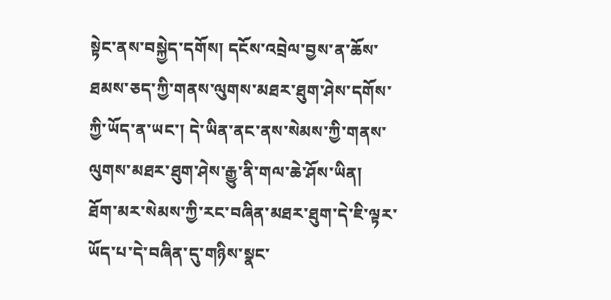སྟེང་ནས་བསྐྱེད་དགོས། དངོས་འབྲེལ་བྱས་ན་ཆོས་ཐམས་ཅད་ཀྱི་གནས་ལུགས་མཐར་ཐུག་ཤེས་དགོས་ཀྱི་ཡོད་ན་ཡང་། དེ་ཡིན་ནང་ནས་སེམས་ཀྱི་གནས་ལུགས་མཐར་ཐུག་ཤེས་རྒྱུ་ནི་གལ་ཆེ་ཤོས་ཡིན།
ཐོག་མར་སེམས་ཀྱི་རང་བཞིན་མཐར་ཐུག་དེ་ཇི་ལྟར་ཡོད་པ་དེ་བཞིན་དུ་གཉིས་སྣང་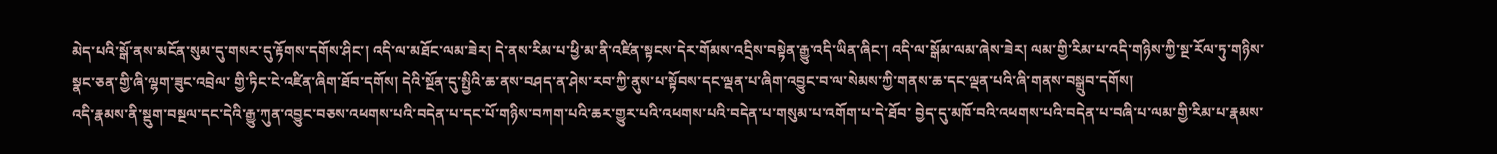མེད་པའི་སྒོ་ནས་མངོན་སུམ་དུ་གསར་དུ་རྟོགས་དགོས་ཤིང་། འདི་ལ་མཐོང་ལམ་ཟེར། དེ་ནས་རིམ་པ་ཕྱི་མ་ནི་འཛིན་སྟངས་དེར་གོམས་འདྲིས་བསྟེན་རྒྱུ་འདི་ཡིན་ཞིང་། འདི་ལ་སྒོམ་ལམ་ཞེས་ཟེར། ལམ་གྱི་རིམ་པ་འདི་གཉིས་ཀྱི་སྔ་རོལ་ཏུ་གཉིས་སྣང་ཅན་གྱི་ཞི་ལྷག་ཟུང་འབྲེལ་ གྱི་ཏིང་ངེ་འཛིན་ཞིག་ཐོབ་དགོས། དེའི་སྔོན་དུ་སྤྱིའི་ཆ་ནས་བཤད་ན་ཤེས་རབ་ཀྱི་ནུས་པ་སྟོབས་དང་ལྡན་པ་ཞིག་འབྱུང་བ་ལ་སེམས་ཀྱི་གནས་ཆ་དང་ལྡན་པའི་ཞི་གནས་བསྒྲུབ་དགོས།
འདི་རྣམས་ནི་སྡུག་བསྔལ་དང་དེའི་རྒྱུ་ཀུན་འབྱུང་བཅས་འཕགས་པའི་བདེན་པ་དང་པོ་གཉིས་བཀག་པའི་ཆར་གྱུར་པའི་འཕགས་པའི་བདེན་པ་གསུམ་པ་འགོག་པ་དེ་ཐོབ་ བྱེད་དུ་མཁོ་བའི་འཕགས་པའི་བདེན་པ་བཞི་པ་ལམ་གྱི་རིམ་པ་རྣམས་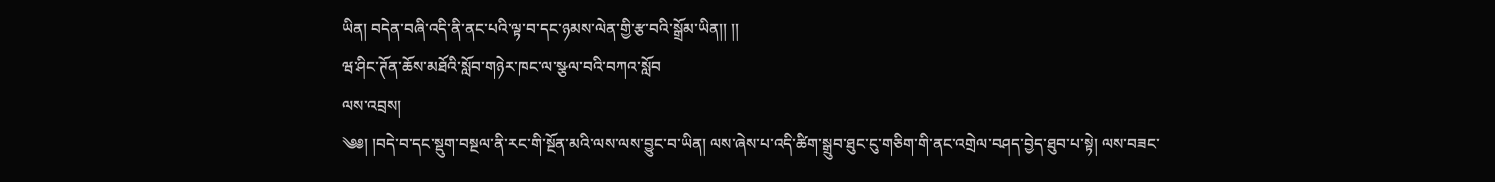ཡིན། བདེན་བཞི་འདི་ནི་ནང་པའི་ལྟ་བ་དང་ཉམས་ལེན་གྱི་རྩ་བའི་སྒྲོམ་ཡིན།། །།
ཝ་ཤིང་ཊོན་ཆོས་མཐོའི་སློབ་གཉེར་ཁང་ལ་སྩལ་བའི་བཀའ་སློབ
ལས་འབྲས།
༄༅། །བདེ་བ་དང་སྡུག་བསྔལ་ནི་རང་གི་སྔོན་མའི་ལས་ལས་བྱུང་བ་ཡིན། ལས་ཞེས་པ་འདི་ཚིག་སྒྲུབ་ཐུང་ངུ་གཅིག་གི་ནང་འགྲེལ་བཤད་བྱེད་ཐུབ་པ་སྟེ། ལས་བཟང་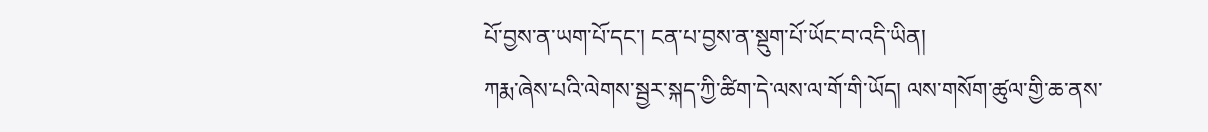པོ་བྱས་ན་ཡག་པོ་དང་། ངན་པ་བྱས་ན་སྡུག་པོ་ཡོང་བ་འདི་ཡིན།
ཀརྨ་ཞེས་པའི་ལེགས་སྦྱར་སྐད་ཀྱི་ཚིག་དེ་ལས་ལ་གོ་གི་ཡོད། ལས་གསོག་ཚུལ་གྱི་ཆ་ནས་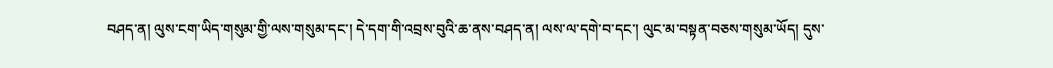བཤད་ན། ལུས་ངག་ཡིད་གསུམ་གྱི་ལས་གསུམ་དང་། དེ་དག་གི་འབྲས་བུའི་ཆ་ནས་བཤད་ན། ལས་ལ་དགེ་བ་དང་། ལུང་མ་བསྟན་བཅས་གསུམ་ཡོད། དུས་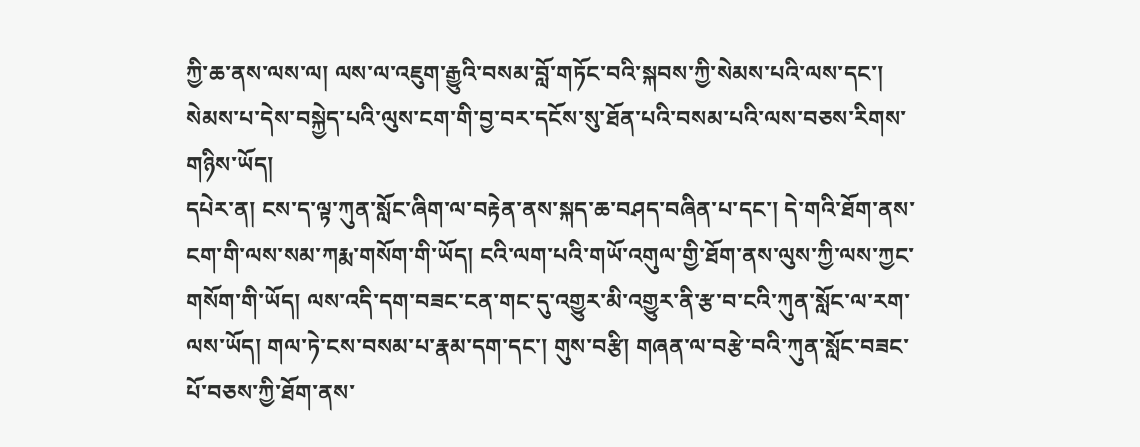ཀྱི་ཆ་ནས་ལས་ལ། ལས་ལ་འཇུག་རྒྱུའི་བསམ་བློ་གཏོང་བའི་སྐབས་ཀྱི་སེམས་པའི་ལས་དང་། སེམས་པ་དེས་བསྐྱེད་པའི་ལུས་ངག་གི་བྱ་བར་དངོས་སུ་ཐོན་པའི་བསམ་པའི་ལས་བཅས་རིགས་གཉིས་ཡོད།
དཔེར་ན། ངས་ད་ལྟ་ཀུན་སློང་ཞིག་ལ་བརྟེན་ནས་སྐད་ཆ་བཤད་བཞིན་པ་དང་། དེ་གའི་ཐོག་ནས་ངག་གི་ལས་སམ་ཀརྨ་གསོག་གི་ཡོད། ངའི་ལག་པའི་གཡོ་འགུལ་གྱི་ཐོག་ནས་ལུས་ཀྱི་ལས་ཀྱང་གསོག་གི་ཡོད། ལས་འདི་དག་བཟང་ངན་གང་དུ་འགྱུར་མི་འགྱུར་ནི་རྩ་བ་ངའི་ཀུན་སློང་ལ་རག་ལས་ཡོད། གལ་ཏེ་ངས་བསམ་པ་རྣམ་དག་དང་། གུས་བརྩི། གཞན་ལ་བརྩེ་བའི་ཀུན་སློང་བཟང་པོ་བཅས་ཀྱི་ཐོག་ནས་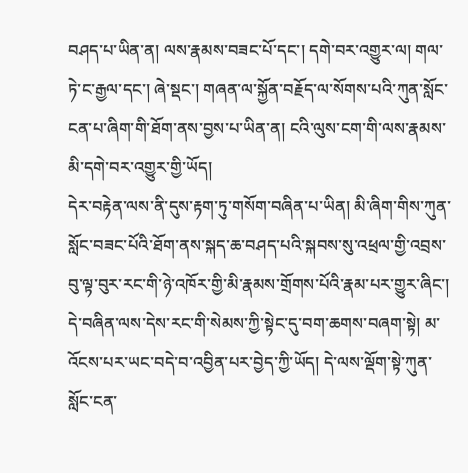བཤད་པ་ཡིན་ན། ལས་རྣམས་བཟང་པོ་དང་། དགེ་བར་འགྱུར་ལ། གལ་ཏེ་ང་རྒྱལ་དང་། ཞེ་སྡང་། གཞན་ལ་སྐྱོན་བརྗོད་ལ་སོགས་པའི་ཀུན་སློང་ངན་པ་ཞིག་གི་ཐོག་ནས་བྱས་པ་ཡིན་ན། ངའི་ལུས་ངག་གི་ལས་རྣམས་མི་དགེ་བར་འགྱུར་གྱི་ཡོད།
དེར་བརྟེན་ལས་ནི་དུས་རྟག་ཏུ་གསོག་བཞིན་པ་ཡིན། མི་ཞིག་གིས་ཀུན་སློང་བཟང་པོའི་ཐོག་ནས་སྐད་ཆ་བཤད་པའི་སྐབས་སུ་འཕྲལ་གྱི་འབྲས་བུ་ལྟ་བུར་རང་གི་ཉེ་འཁོར་གྱི་མི་རྣམས་གྲོགས་པོའི་རྣམ་པར་གྱུར་ཞིང་། དེ་བཞིན་ལས་དེས་རང་གི་སེམས་ཀྱི་སྟེང་དུ་བག་ཆགས་བཞག་སྟེ། མ་འོངས་པར་ཡང་བདེ་བ་འབྱིན་པར་བྱེད་ཀྱི་ཡོད། དེ་ལས་ལྡོག་སྟེ་ཀུན་སློང་ངན་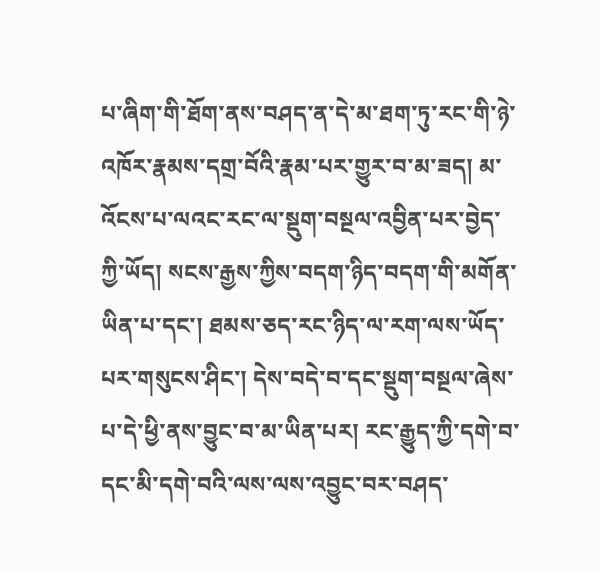པ་ཞིག་གི་ཐོག་ནས་བཤད་ན་དེ་མ་ཐག་ཏུ་རང་གི་ཉེ་འཁོར་རྣམས་དགྲ་བོའི་རྣམ་པར་གྱུར་བ་མ་ཟད། མ་འོངས་པ་ལའང་རང་ལ་སྡུག་བསྔལ་འབྱིན་པར་བྱེད་ཀྱི་ཡོད། སངས་རྒྱས་ཀྱིས་བདག་ཉིད་བདག་གི་མགོན་ཡིན་པ་དང་། ཐམས་ཅད་རང་ཉིད་ལ་རག་ལས་ཡོད་པར་གསུངས་ཤིང་། དེས་བདེ་བ་དང་སྡུག་བསྔལ་ཞེས་པ་དེ་ཕྱི་ནས་བྱུང་བ་མ་ཡིན་པར། རང་རྒྱུད་ཀྱི་དགེ་བ་དང་མི་དགེ་བའི་ལས་ལས་འབྱུང་བར་བཤད་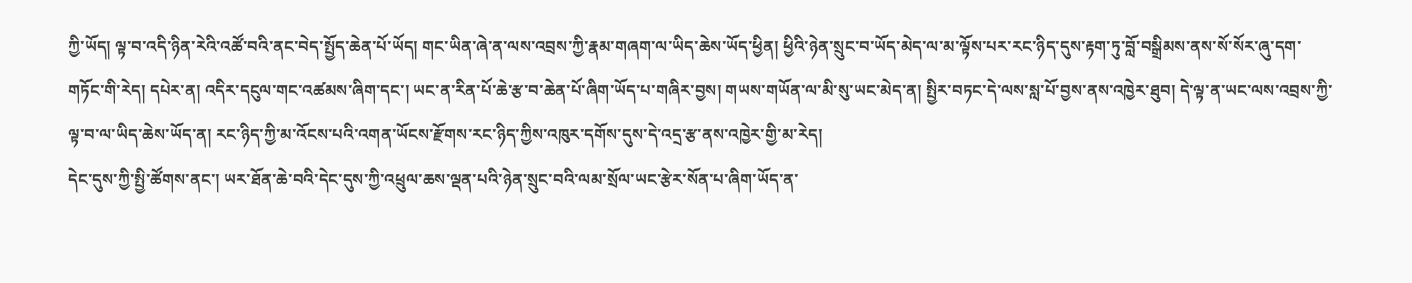ཀྱི་ཡོད། ལྟ་བ་འདི་ཉིན་རེའི་འཚོ་བའི་ནང་བེད་སྤྱོད་ཆེན་པོ་ཡོད། གང་ཡིན་ཞེ་ན་ལས་འབྲས་ཀྱི་རྣམ་གཞག་ལ་ཡིད་ཆེས་ཡོད་ཕྱིན། ཕྱིའི་ཉེན་སྲུང་བ་ཡོད་མེད་ལ་མ་ལྟོས་པར་རང་ཉིད་དུས་རྟག་ཏུ་བློ་བསྒྲིམས་ནས་སོ་སོར་ཞུ་དག་གཏོང་གི་རེད། དཔེར་ན། འདིར་དངུལ་གང་འཚམས་ཞིག་དང་། ཡང་ན་རིན་པོ་ཆེ་རྩ་བ་ཆེན་པོ་ཞིག་ཡོད་པ་གཞིར་བྱས། གཡས་གཡོན་ལ་མི་སུ་ཡང་མེད་ན། སྤྱིར་བཏང་དེ་ལས་སླ་པོ་བྱས་ནས་འཁྱེར་ཐུབ། དེ་ལྟ་ན་ཡང་ལས་འབྲས་ཀྱི་ལྟ་བ་ལ་ཡིད་ཆེས་ཡོད་ན། རང་ཉིད་ཀྱི་མ་འོངས་པའི་འགན་ཡོངས་རྫོགས་རང་ཉིད་ཀྱིས་འཁུར་དགོས་དུས་དེ་འདྲ་རྩ་ནས་འཁྱེར་གྱི་མ་རེད།
དེང་དུས་ཀྱི་སྤྱི་ཚོགས་ནང་། ཡར་ཐོན་ཆེ་བའི་དེང་དུས་ཀྱི་འཕྲུལ་ཆས་ལྡན་པའི་ཉེན་སྲུང་བའི་ལམ་སྲོལ་ཡང་རྩེར་སོན་པ་ཞིག་ཡོད་ན་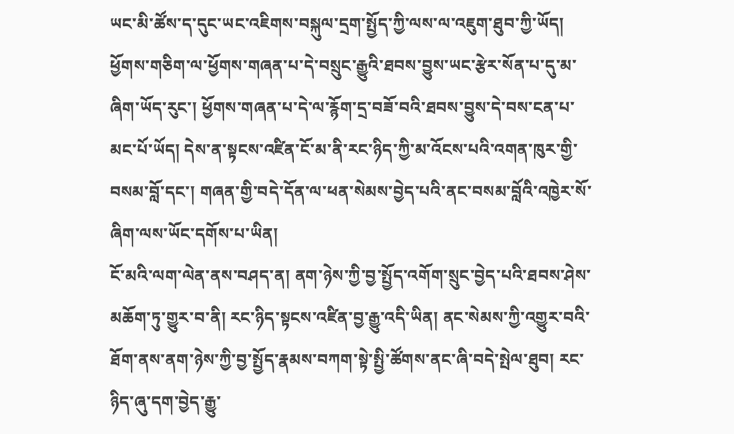ཡང་མི་ཚོས་ད་དུང་ཡང་འཇིགས་བསྐུལ་དྲག་སྤྱོད་ཀྱི་ལས་ལ་འཇུག་ཐུབ་ཀྱི་ཡོད། ཕྱོགས་གཅིག་ལ་ཕྱོགས་གཞན་པ་དེ་བསྲུང་རྒྱུའི་ཐབས་བྱུས་ཡང་རྩེར་སོན་པ་དུ་མ་ཞིག་ཡོད་རུང་། ཕྱོགས་གཞན་པ་དེ་ལ་རྙོག་དྲ་བཟོ་བའི་ཐབས་བྱུས་དེ་བས་ངན་པ་མང་པོ་ཡོད། དེས་ན་སྟངས་འཛིན་ངོ་མ་ནི་རང་ཉིད་ཀྱི་མ་འོངས་པའི་འགན་ཁུར་གྱི་བསམ་བློ་དང་། གཞན་གྱི་བདེ་དོན་ལ་ཕན་སེམས་བྱེད་པའི་ནང་བསམ་བློའི་འཁྱེར་སོ་ཞིག་ལས་ཡོང་དགོས་པ་ཡིན།
ངོ་མའི་ལག་ལེན་ནས་བཤད་ན། ནག་ཉེས་ཀྱི་བྱ་སྤྱོད་འགོག་སྲུང་བྱེད་པའི་ཐབས་ཤེས་མཆོག་ཏུ་གྱུར་བ་ནི། རང་ཉིད་སྟངས་འཛིན་བྱ་རྒྱུ་འདི་ཡིན། ནང་སེམས་ཀྱི་འགྱུར་བའི་ཐོག་ནས་ནག་ཉེས་ཀྱི་བྱ་སྤྱོད་རྣམས་བཀག་སྟེ་སྤྱི་ཚོགས་ནང་ཞི་བདེ་སྤེལ་ཐུབ། རང་ཉིད་ཞུ་དག་བྱེད་རྒྱུ་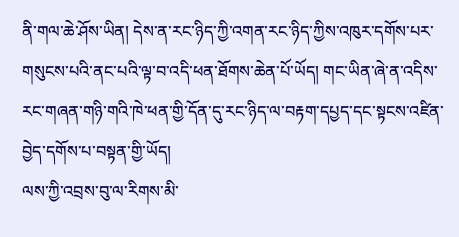ནི་གལ་ཆེ་ཤོས་ཡིན། དེས་ན་རང་ཉིད་ཀྱི་འགན་རང་ཉིད་ཀྱིས་འཁུར་དགོས་པར་གསུངས་པའི་ནང་པའི་ལྟ་བ་འདི་ཕན་ཐོགས་ཆེན་པོ་ཡོད། གང་ཡིན་ཞེ་ན་འདིས་རང་གཞན་གཉི་གའི་ཁེ་ཕན་གྱི་དོན་དུ་རང་ཉིད་ལ་བརྟག་དཔྱད་དང་སྟངས་འཛིན་བྱེད་དགོས་པ་བསྟན་གྱི་ཡོད།
ལས་ཀྱི་འབྲས་བུ་ལ་རིགས་མི་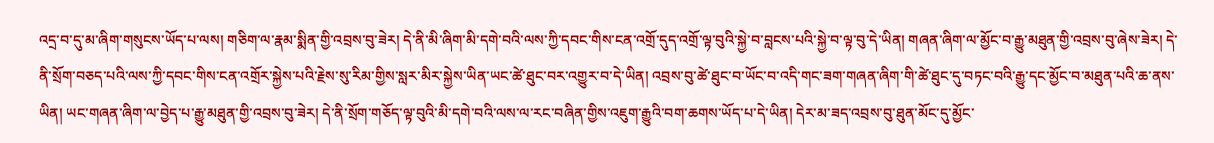འདྲ་བ་དུ་མ་ཞིག་གསུངས་ཡོད་པ་ལས། གཅིག་ལ་རྣམ་སྨིན་གྱི་འབྲས་བུ་ཟེར། དེ་ནི་མི་ཞིག་མི་དགེ་བའི་ལས་ཀྱི་དབང་གིས་ངན་འགྲོ་དུད་འགྲོ་ལྟ་བུའི་སྐྱེ་བ་བླངས་པའི་སྐྱེ་བ་ལྟ་བུ་དེ་ཡིན། གཞན་ཞིག་ལ་མྱོང་བ་རྒྱུ་མཐུན་གྱི་འབྲས་བུ་ཞེས་ཟེར། དེ་ནི་སྲོག་བཅད་པའི་ལས་ཀྱི་དབང་གིས་ངན་འགྲོར་སྐྱེས་པའི་རྗེས་སུ་རིམ་གྱིས་སླར་མིར་སྐྱེས་ཡིན་ཡང་ཚེ་ཐུང་བར་འགྱུར་བ་དེ་ཡིན། འབྲས་བུ་ཚེ་ཐུང་བ་ཡོང་བ་འདི་གང་ཟག་གཞན་ཞིག་གི་ཚེ་ཐུང་དུ་བཏང་བའི་རྒྱུ་དང་མྱོང་བ་མཐུན་པའི་ཆ་ནས་ཡིན། ཡང་གཞན་ཞིག་ལ་བྱེད་པ་རྒྱུ་མཐུན་གྱི་འབྲས་བུ་ཟེར། དེ་ནི་སྲོག་གཅོད་ལྟ་བུའི་མི་དགེ་བའི་ལས་ལ་རང་བཞིན་གྱིས་འཇུག་རྒྱུའི་བག་ཆགས་ཡོད་པ་དེ་ཡིན། དེར་མ་ཟད་འབྲས་བུ་ཐུན་མོང་དུ་མྱོང་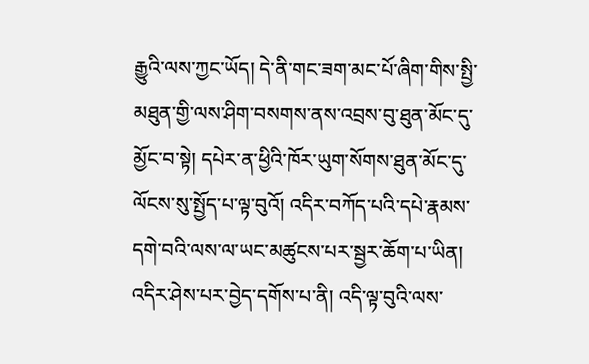རྒྱུའི་ལས་ཀྱང་ཡོད། དེ་ནི་གང་ཟག་མང་པོ་ཞིག་གིས་སྤྱི་མཐུན་གྱི་ལས་ཤིག་བསགས་ནས་འབྲས་བུ་ཐུན་མོང་དུ་མྱོང་བ་སྟེ། དཔེར་ན་ཕྱིའི་ཁོར་ཡུག་སོགས་ཐུན་མོང་དུ་ལོངས་སུ་སྤྱོད་པ་ལྟ་བུའོ། འདིར་བཀོད་པའི་དཔེ་རྣམས་དགེ་བའི་ལས་ལ་ཡང་མཚུངས་པར་སྦྱར་ཆོག་པ་ཡིན།
འདིར་ཤེས་པར་བྱེད་དགོས་པ་ནི། འདི་ལྟ་བུའི་ལས་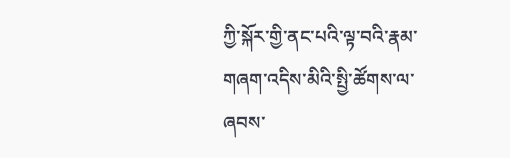ཀྱི་སྐོར་གྱི་ནང་པའི་ལྟ་བའི་རྣམ་གཞག་འདིས་མིའི་སྤྱི་ཚོགས་ལ་ཞབས་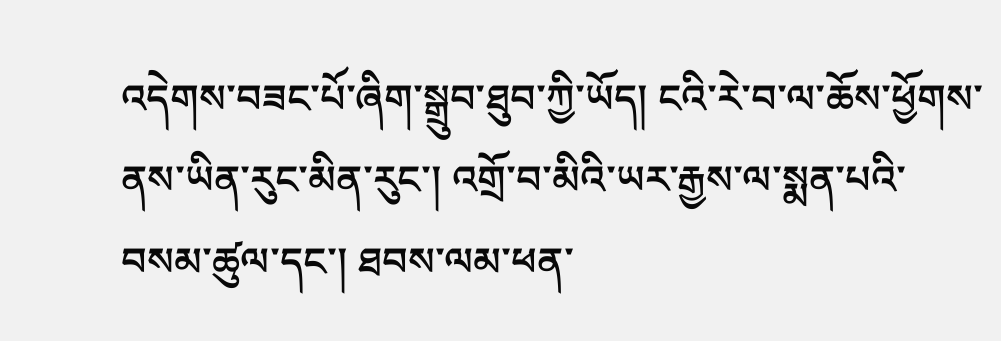འདེགས་བཟང་པོ་ཞིག་སྒྲུབ་ཐུབ་ཀྱི་ཡོད། ངའི་རེ་བ་ལ་ཆོས་ཕྱོགས་ནས་ཡིན་རུང་མིན་རུང་། འགྲོ་བ་མིའི་ཡར་རྒྱས་ལ་སྨན་པའི་བསམ་ཚུལ་དང་། ཐབས་ལམ་ཕན་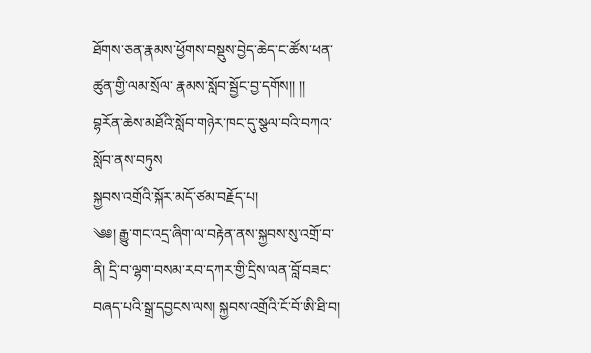ཐོགས་ཅན་རྣམས་ཕྱོགས་བསྡུས་བྱེད་ཆེད་ང་ཚོས་ཕན་ཚུན་གྱི་ལམ་སྲོལ་ རྣམས་སློབ་སྦྱོང་བྱ་དགོས།། །།
བྷརོན་ཆེས་མཐོའི་སློབ་གཉེར་ཁང་དུ་སྩལ་བའི་བཀའ་སློབ་ནས་བཏུས
སྐྱབས་འགྲོའི་སྐོར་མདོ་ཙམ་བརྗོད་པ།
༄༅། རྒྱུ་གང་འདྲ་ཞིག་ལ་བརྟེན་ནས་སྐྱབས་སུ་འགྲོ་བ་ནི། དྲི་བ་ལྷག་བསམ་རབ་དཀར་གྱི་དྲིས་ལན་བློ་བཟང་བཞད་པའི་སྒྲ་དབྱངས་ལས། སྐྱབས་འགྲོའི་ངོ་བོ་ཨི་ཐི་བ།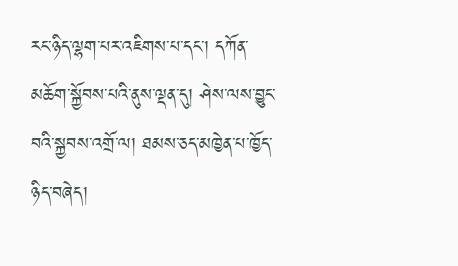རང་ཉིད་ལྷག་པར་འཇིགས་པ་དང་། དཀོན་མཆོག་སྐྱོབས་པའི་ནུས་ལྡན་དུ། ཤེས་ལས་བྱུང་བའི་སྐྱབས་འགྲོ་ལ། ཐམས་ཅད་མཁྱེན་པ་ཁྱོད་ཉིད་བཞེད།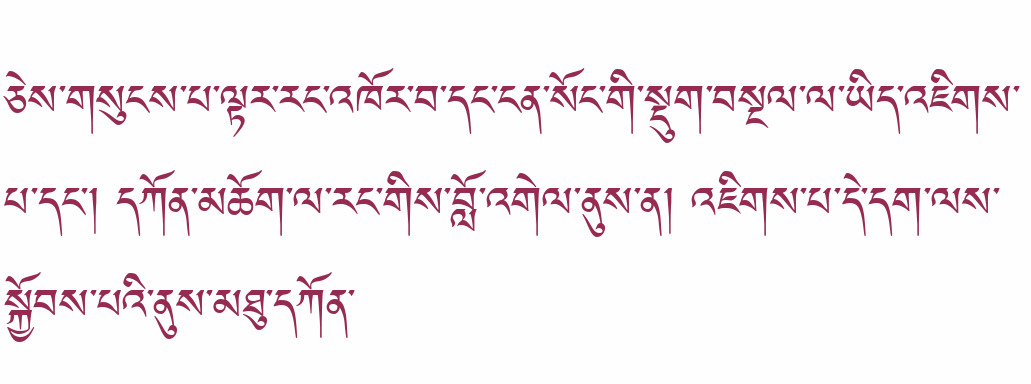ཅེས་གསུངས་པ་ལྟར་རང་འཁོར་བ་དང་ངན་སོང་གི་སྡུག་བསྔལ་ལ་ཡིད་འཇིགས་པ་དང་། དཀོན་མཆོག་ལ་རང་གིས་བློ་འགེལ་ནུས་ན། འཇིགས་པ་དེ་དག་ལས་སྐྱོབས་པའི་ནུས་མཐུ་དཀོན་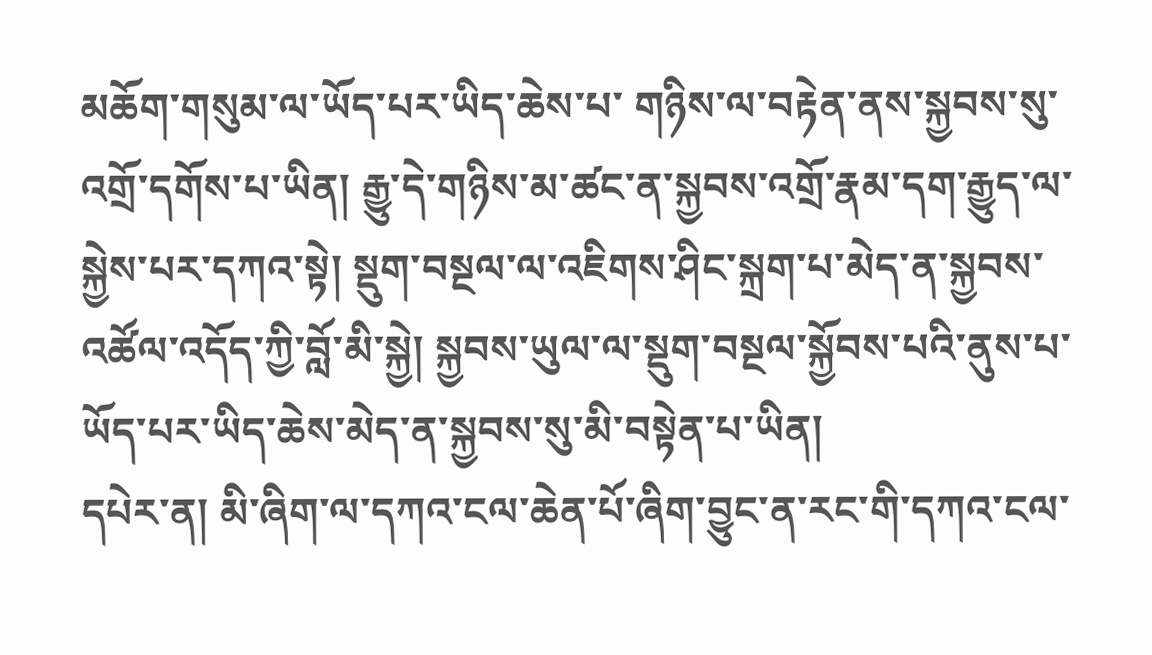མཆོག་གསུམ་ལ་ཡོད་པར་ཡིད་ཆེས་པ་ གཉིས་ལ་བརྟེན་ནས་སྐྱབས་སུ་འགྲོ་དགོས་པ་ཡིན། རྒྱུ་དེ་གཉིས་མ་ཚང་ན་སྐྱབས་འགྲོ་རྣམ་དག་རྒྱུད་ལ་སྐྱེས་པར་དཀའ་སྟེ། སྡུག་བསྔལ་ལ་འཇིགས་ཤིང་སྐྲག་པ་མེད་ན་སྐྱབས་འཚོལ་འདོད་ཀྱི་བློ་མི་སྐྱེ། སྐྱབས་ཡུལ་ལ་སྡུག་བསྔལ་སྐྱོབས་པའི་ནུས་པ་ཡོད་པར་ཡིད་ཆེས་མེད་ན་སྐྱབས་སུ་མི་བསྟེན་པ་ཡིན།
དཔེར་ན། མི་ཞིག་ལ་དཀའ་ངལ་ཆེན་པོ་ཞིག་བྱུང་ན་རང་གི་དཀའ་ངལ་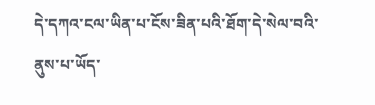དེ་དཀའ་ངལ་ཡིན་པ་ངོས་ཟིན་པའི་ཐོག་དེ་སེལ་བའི་ནུས་པ་ཡོད་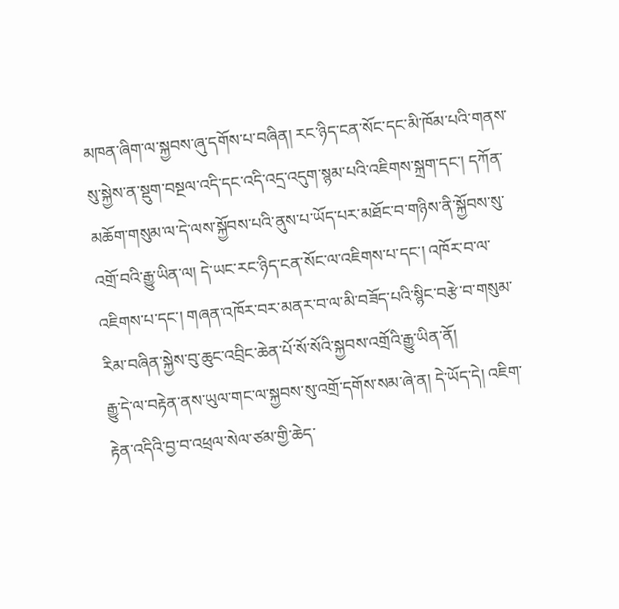མཁན་ཞིག་ལ་སྐྱབས་ཞུ་དགོས་པ་བཞིན། རང་ཉིད་ངན་སོང་དང་མི་ཁོམ་པའི་གནས་སུ་སྐྱེས་ན་སྡུག་བསྔལ་འདི་དང་འདི་འདྲ་འདུག་སྙམ་པའི་འཇིགས་སྐྲག་དང་། དཀོན་མཆོག་གསུམ་ལ་དེ་ལས་སྐྱོབས་པའི་ནུས་པ་ཡོད་པར་མཐོང་བ་གཉིས་ནི་སྐྱོབས་སུ་འགྲོ་བའི་རྒྱུ་ཡིན་ལ། དེ་ཡང་རང་ཉིད་ངན་སོང་ལ་འཇིགས་པ་དང་། འཁོར་བ་ལ་འཇིགས་པ་དང་། གཞན་འཁོར་བར་མནར་བ་ལ་མི་བཟོད་པའི་སྙིང་བརྩེ་བ་གསུམ་རིམ་བཞིན་སྐྱེས་བུ་ཆུང་འབྲིང་ཆེན་པོ་སོ་སོའི་སྐྱབས་འགྲོའི་རྒྱུ་ཡིན་ནོ།
རྒྱུ་དེ་ལ་བརྟེན་ནས་ཡུལ་གང་ལ་སྐྱབས་སུ་འགྲོ་དགོས་སམ་ཞེ་ན། དེ་ཡོད་དེ། འཇིག་རྟེན་འདིའི་བྱ་བ་འཕྲལ་སེལ་ཙམ་གྱི་ཆེད་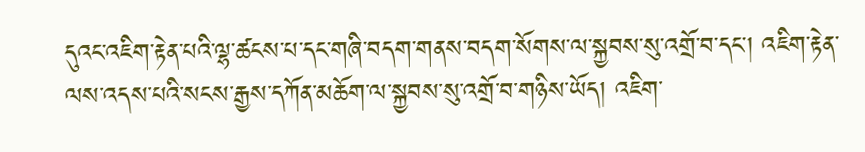དུའང་འཇིག་རྟེན་པའི་ལྷ་ཚངས་པ་དང་གཞི་བདག་གནས་བདག་སོགས་ལ་སྐྱབས་སུ་འགྲོ་བ་དང་། འཇིག་རྟེན་ལས་འདས་པའི་སངས་རྒྱས་དཀོན་མཆོག་ལ་སྐྱབས་སུ་འགྲོ་བ་གཉིས་ཡོད། འཇིག་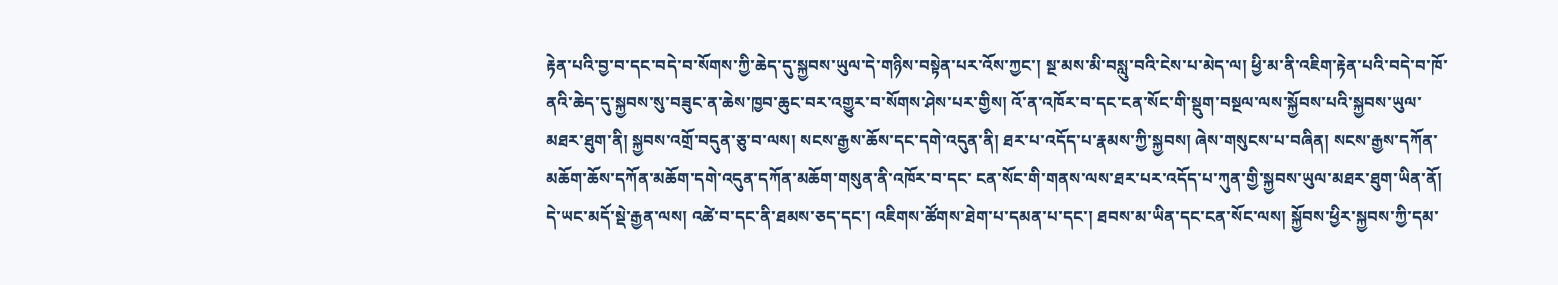རྟེན་པའི་བྱ་བ་དང་བདེ་བ་སོགས་ཀྱི་ཆེད་དུ་སྐྱབས་ཡུལ་དེ་གཉིས་བསྟེན་པར་འོས་ཀྱང་། སྔ་མས་མི་བསླུ་བའི་ངེས་པ་མེད་ལ། ཕྱི་མ་ནི་འཇིག་རྟེན་པའི་བདེ་བ་ཁོ་ནའི་ཆེད་དུ་སྐྱབས་སུ་བཟུང་ན་ཆེས་ཁྱབ་ཆུང་བར་འགྱུར་བ་སོགས་ཤེས་པར་གྱིས། འོ་ན་འཁོར་བ་དང་ངན་སོང་གི་སྡུག་བསྔལ་ལས་སྐྱོབས་པའི་སྐྱབས་ཡུལ་མཐར་ཐུག་ནི། སྐྱབས་འགྲོ་བདུན་ཅུ་བ་ལས། སངས་རྒྱས་ཆོས་དང་དགེ་འདུན་ནི། ཐར་པ་འདོད་པ་རྣམས་ཀྱི་སྐྱབས། ཞེས་གསུངས་པ་བཞིན། སངས་རྒྱས་དཀོན་མཆོག་ཆོས་དཀོན་མཆོག་དགེ་འདུན་དཀོན་མཆོག་གསུན་ནི་འཁོར་བ་དང་ ངན་སོང་གི་གནས་ལས་ཐར་པར་འདོད་པ་ཀུན་གྱི་སྐྱབས་ཡུལ་མཐར་ཐུག་ཡིན་ནོ།
དེ་ཡང་མདོ་སྡེ་རྒྱན་ལས། འཚེ་བ་དང་ནི་ཐམས་ཅད་དང་། འཇིགས་ཚོགས་ཐེག་པ་དམན་པ་དང་། ཐབས་མ་ཡིན་དང་ངན་སོང་ལས། སྐྱོབས་ཕྱིར་སྐྱབས་ཀྱི་དམ་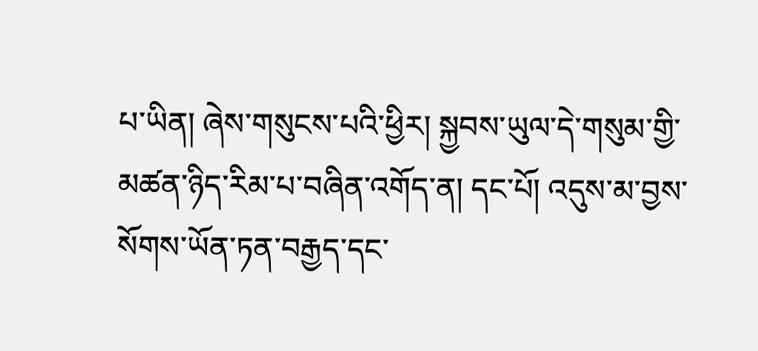པ་ཡིན། ཞེས་གསུངས་པའི་ཕྱིར། སྐྱབས་ཡུལ་དེ་གསུམ་གྱི་མཚན་ཉིད་རིམ་པ་བཞིན་འགོད་ན། དང་པོ། འདུས་མ་བྱས་སོགས་ཡོན་ཏན་བརྒྱད་དང་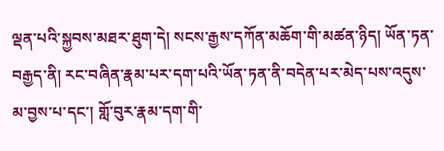ལྡན་པའི་སྐྱབས་མཐར་ཐུག་དེ། སངས་རྒྱས་དཀོན་མཆོག་གི་མཚན་ཉིད། ཡོན་ཏན་བརྒྱད་ནི། རང་བཞིན་རྣམ་པར་དག་པའི་ཡོན་ཏན་ནི་བདེན་པར་མེད་པས་འདུས་མ་བྱས་པ་དང་། གློ་བུར་རྣམ་དག་གི་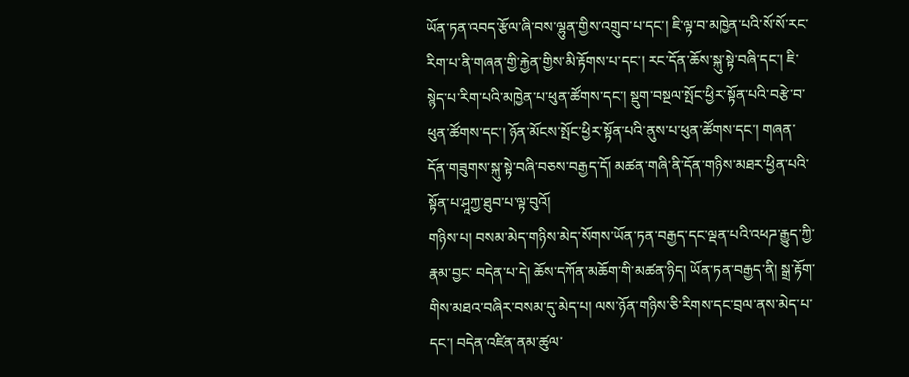ཡོན་ཏན་འབད་རྩོལ་ཞི་བས་ལྷུན་གྱིས་འགྲུབ་པ་དང་། ཇི་ལྟ་བ་མཁྱེན་པའི་སོ་སོ་རང་རིག་པ་ནི་གཞན་གྱི་རྐྱེན་གྱིས་མི་རྟོགས་པ་དང་། རང་དོན་ཆོས་སྐུ་སྟེ་བཞི་དང་། ཇི་སྙེད་པ་རིག་པའི་མཁྱེན་པ་ཕུན་ཚོགས་དང་། སྡུག་བསྔལ་སྤོང་ཕྱིར་སྟོན་པའི་བརྩེ་བ་ཕུན་ཚོགས་དང་། ཉོན་མོངས་སྤོང་ཕྱིར་སྟོན་པའི་ནུས་པ་ཕུན་ཚོགས་དང་། གཞན་དོན་གཟུགས་སྐུ་སྟེ་བཞི་བཅས་བརྒྱད་དོ། མཚན་གཞི་ནི་དོན་གཉིས་མཐར་ཕྱིན་པའི་སྟོན་པ་ཤཱཀྱ་ཐུབ་པ་ལྟ་བུའོ།
གཉིས་པ། བསམ་མེད་གཉིས་མེད་སོགས་ཡོན་ཏན་བརྒྱད་དང་ལྡན་པའི་འཕཌ་རྒྱུད་ཀྱི་རྣམ་བྱང་ བདེན་པ་དེ། ཆོས་དཀོན་མཆོག་གི་མཚན་ཉིད། ཡོན་ཏན་བརྒྱད་ནི། སྒྲ་རྟོག་གིས་མཐའ་བཞིར་བསམ་དུ་མེད་པ། ལས་ཉོན་གཉིས་ཅི་རིགས་དང་བྲལ་ནས་མེད་པ་དང་། བདེན་འཛིན་ནམ་ཚུལ་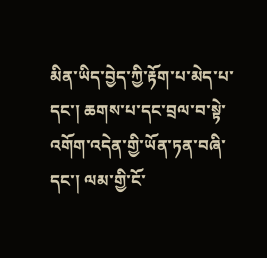མིན་ཡིད་བྱེད་ཀྱི་རྟོག་པ་མེད་པ་དང་། ཆགས་པ་དང་བྲལ་བ་སྟེ་འགོག་འདེན་གྱི་ཡོན་ཏན་བཞི་དང་། ལམ་གྱི་ངོ་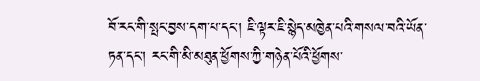བོ་རང་གི་སྤང་བྱས་དག་པ་དང་། ཇི་ལྟར་ཇི་སྙེད་མཁྱེན་པའི་གསལ་བའི་ཡོན་ཏན་དང་། རང་གི་མི་མཐུན་ཕྱོགས་ཀྱི་གཉེན་པོའི་ཕྱོགས་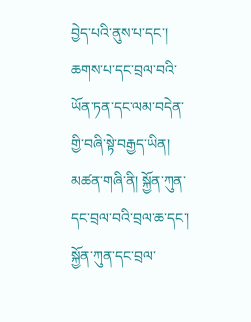བྱེད་པའི་ནུས་པ་དང་། ཆགས་པ་དང་བྲལ་བའི་ཡོན་ཏན་དང་ལམ་བདེན་གྱི་བཞི་སྟེ་བརྒྱད་ཡིན། མཚན་གཞི་ནི། སྐྱོན་ཀུན་དང་བྲལ་བའི་བྲལ་ཆ་དང་། སྐྱོན་ཀུན་དང་བྲལ་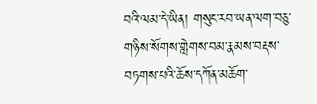བའི་ལམ་དེ་ཡིན། གསུང་རབ་ཡན་ལག་བཅུ་གཉིས་སོགས་གླེགས་བམ་རྣམས་བརྡས་བཏགས་པའི་ཆོས་དཀོན་མཆོག་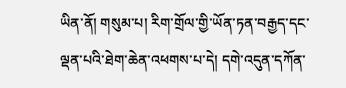ཡིན་ནོ། གསུམ་པ། རིག་གྲོལ་གྱི་ཡོན་ཏན་བརྒྱད་དང་ལྡན་པའི་ཐེག་ཆེན་འཕགས་པ་དེ། དགེ་འདུན་དཀོན་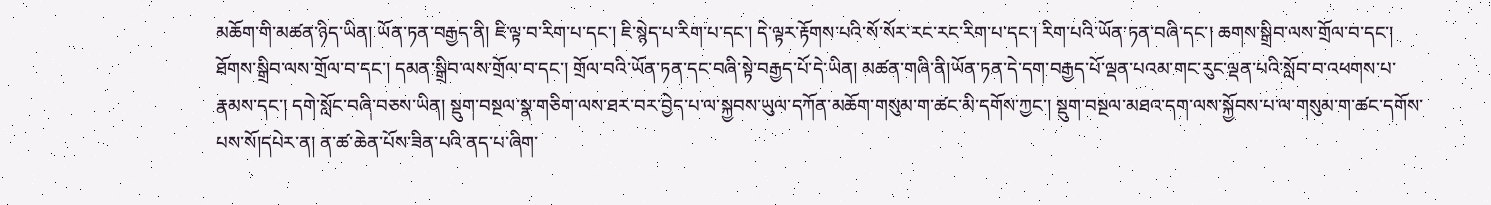མཆོག་གི་མཚན་ཉིད་ཡིན། ཡོན་ཏན་བརྒྱད་ནི། ཇི་ལྟ་བ་རིག་པ་དང་། ཇི་སྙེད་པ་རིག་པ་དང་། དེ་ལྟར་རྟོགས་པའི་སོ་སོར་རང་རང་རིག་པ་དང་། རིག་པའི་ཡོན་ཏན་བཞི་དང་། ཆགས་སྒྲིབ་ལས་གྲོལ་བ་དང་། ཐོགས་སྒྲིབ་ལས་གྲོལ་བ་དང་། དམན་སྒྲིབ་ལས་གྲོལ་བ་དང་། གྲོལ་བའི་ཡོན་ཏན་དང་བཞི་སྟེ་བརྒྱད་པོ་དེ་ཡིན། མཚན་གཞི་ནི།ཡོན་ཏན་དེ་དག་བརྒྱད་པོ་ལྡན་པའམ་གང་རུང་ལྡན་པའི་སློབ་བ་འཕགས་པ་རྣམས་དང་། དགེ་སློང་བཞི་བཅས་ཡིན། སྡུག་བསྔལ་སྣ་གཅིག་ལས་ཐར་བར་བྱེད་པ་ལ་སྐྱབས་ཡུལ་དཀོན་མཆོག་གསུམ་ག་ཚང་མི་དགོས་ཀྱང་། སྡུག་བསྔལ་མཐའ་དག་ལས་སྐྱོབས་པ་ལ་གསུམ་ག་ཚང་དགོས་པས་སོ།དཔེར་ན། ན་ཚ་ཆེན་པོས་ཟིན་པའི་ནད་པ་ཞིག་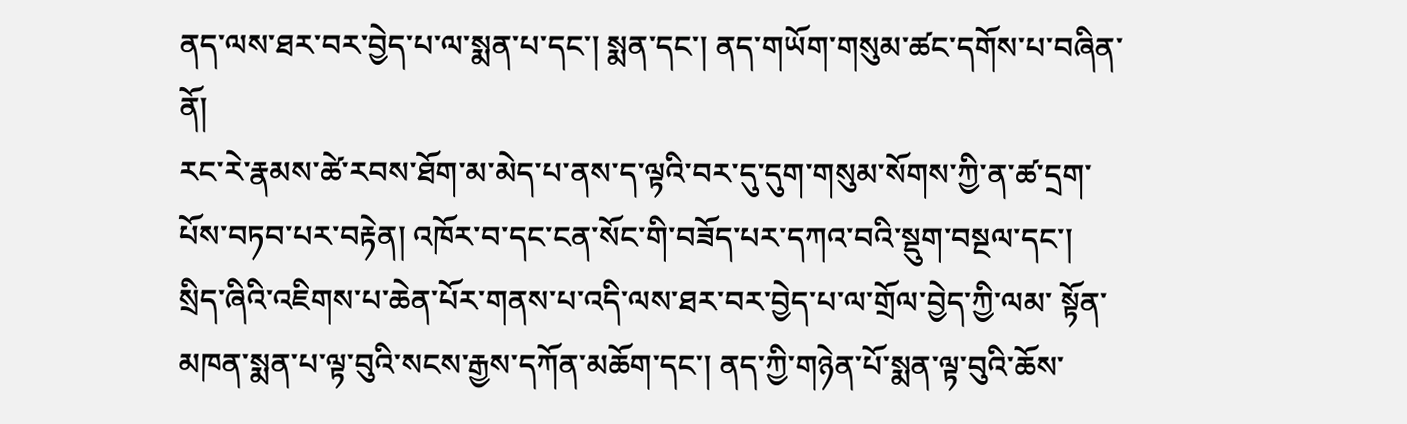ནད་ལས་ཐར་བར་བྱེད་པ་ལ་སྨན་པ་དང་། སྨན་དང་། ནད་གཡོག་གསུམ་ཚང་དགོས་པ་བཞིན་ནོ།
རང་རེ་རྣམས་ཚེ་རབས་ཐོག་མ་མེད་པ་ནས་ད་ལྟའི་བར་དུ་དུག་གསུམ་སོགས་ཀྱི་ན་ཚ་དྲག་ པོས་བཏབ་པར་བརྟེན། འཁོར་བ་དང་ངན་སོང་གི་བཟོད་པར་དཀའ་བའི་སྡུག་བསྔལ་དང་། སྲིད་ཞིའི་འཇིགས་པ་ཆེན་པོར་གནས་པ་འདི་ལས་ཐར་བར་བྱེད་པ་ལ་གྲོལ་བྱེད་ཀྱི་ལམ་ སྟོན་མཁན་སྨན་པ་ལྟ་བུའི་སངས་རྒྱས་དཀོན་མཆོག་དང་། ནད་ཀྱི་གཉེན་པོ་སྨན་ལྟ་བུའི་ཆོས་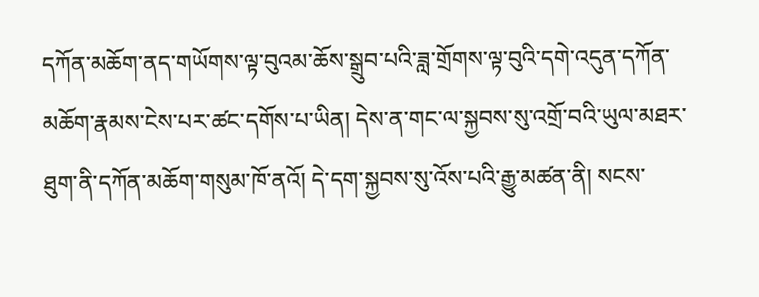དཀོན་མཆོག་ནད་གཡོགས་ལྟ་བུའམ་ཆོས་སྒྲུབ་པའི་ཟླ་གྲོགས་ལྟ་བུའི་དགེ་འདུན་དཀོན་མཆོག་རྣམས་ངེས་པར་ཚང་དགོས་པ་ཡིན། དེས་ན་གང་ལ་སྐྱབས་སུ་འགྲོ་བའི་ཡུལ་མཐར་ཐུག་ནི་དཀོན་མཆོག་གསུམ་ཁོ་ནའོ། དེ་དག་སྐྱབས་སུ་འོས་པའི་རྒྱུ་མཚན་ནི། སངས་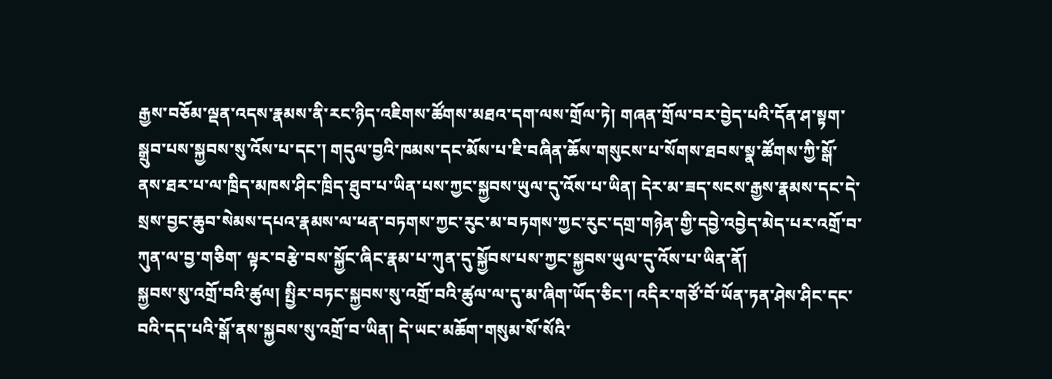རྒྱས་བཅོམ་ལྡན་འདས་རྣམས་ནི་རང་ཉིད་འཇིགས་ཚོགས་མཐའ་དག་ལས་གྲོལ་ཏེ། གཞན་གྲོལ་བར་བྱེད་པའི་དོན་ཤ་སྟག་སྒྲུབ་པས་སྐྱབས་སུ་འོས་པ་དང་། གདུལ་བྱའི་ཁམས་དང་མོས་པ་ཇི་བཞིན་ཆོས་གསུངས་པ་སོགས་ཐབས་སྣ་ཚོགས་ཀྱི་སྒོ་ནས་ཐར་པ་ལ་ཁྲིད་མཁས་ཤིང་ཁྲིད་ཐུབ་པ་ཡིན་པས་ཀྱང་སྐྱབས་ཡུལ་དུ་འོས་པ་ཡིན། དེར་མ་ཟད་སངས་རྒྱས་རྣམས་དང་དེ་སྲས་བྱང་ཆུབ་སེམས་དཔའ་རྣམས་ལ་ཕན་བཏགས་ཀྱང་རུང་མ་བཏགས་ཀྱང་རུང་དགྲ་གཉེན་གྱི་དབྱེ་འབྱེད་མེད་པར་འགྲོ་བ་ཀུན་ལ་བྱ་གཅིག་ ལྟར་བརྩེ་བས་སྐྱོང་ཞིང་རྣམ་པ་ཀུན་དུ་སྐྱོབས་པས་ཀྱང་སྐྱབས་ཡུལ་དུ་འོས་པ་ཡིན་ནོ།
སྐྱབས་སུ་འགྲོ་བའི་ཚུལ། སྤྱིར་བཏང་སྐྱབས་སུ་འགྲོ་བའི་ཚུལ་ལ་དུ་མ་ཞིག་ཡོད་ཅིང་། འདིར་གཙོ་བོ་ཡོན་ཏན་ཤེས་ཤིང་དང་བའི་དད་པའི་སྒོ་ནས་སྐྱབས་སུ་འགྲོ་བ་ཡིན། དེ་ཡང་མཆོག་གསུམ་སོ་སོའི་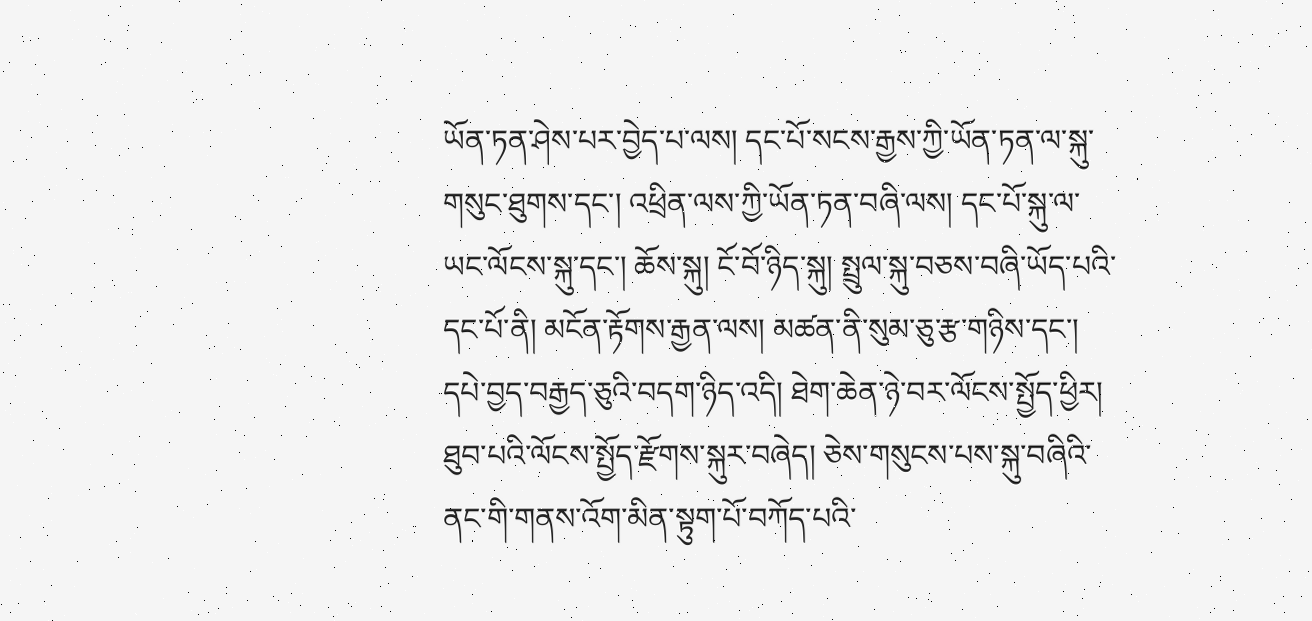ཡོན་ཏན་ཤེས་པར་བྱེད་པ་ལས། དང་པོ་སངས་རྒྱས་ཀྱི་ཡོན་ཏན་ལ་སྐུ་གསུང་ཐུགས་དང་། འཕྲིན་ལས་ཀྱི་ཡོན་ཏན་བཞི་ལས། དང་པོ་སྐུ་ལ་ཡང་ལོངས་སྐུ་དང་། ཆོས་སྐུ། ངོ་བོ་ཉིད་སྐུ། སྤྲུལ་སྐུ་བཅས་བཞི་ཡོད་པའི་དང་པོ་ནི། མངོན་རྟོགས་རྒྱན་ལས། མཚན་ནི་སུམ་ཅུ་རྩ་གཉིས་དང་། དཔེ་བྱད་བརྒྱད་ཅུའི་བདག་ཉིད་འདི། ཐེག་ཆེན་ཉེ་བར་ལོངས་སྤྱོད་ཕྱིར། ཐུབ་པའི་ལོངས་སྤྱོད་རྫོགས་སྐུར་བཞེད། ཅེས་གསུངས་པས་སྐུ་བཞིའི་ནང་གི་གནས་འོག་མིན་སྟུག་པོ་བཀོད་པའི་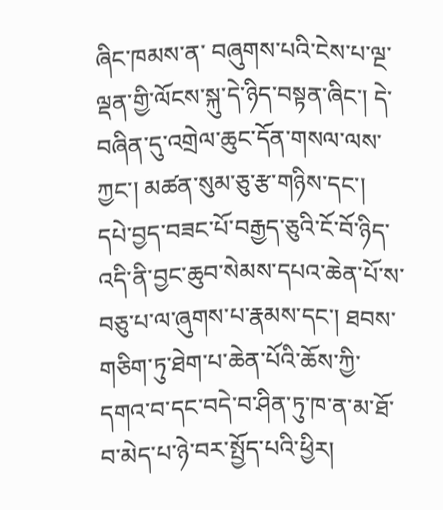ཞིང་ཁམས་ན་ བཞུགས་པའི་ངེས་པ་ལྔ་ལྡན་གྱི་ལོངས་སྐུ་དེ་ཉིད་བསྟན་ཞིང་། དེ་བཞིན་དུ་འགྲེལ་ཆུང་དོན་གསལ་ལས་ཀྱང་། མཚན་སུམ་ཅུ་རྩ་གཉིས་དང་། དཔེ་བྱད་བཟང་པོ་བརྒྱད་ཅུའི་ངོ་བོ་ཉིད་འདི་ནི་བྱང་ཆུབ་སེམས་དཔའ་ཆེན་པོ་ས་བཅུ་པ་ལ་ཞུགས་པ་རྣམས་དང་། ཐབས་གཅིག་ཏུ་ཐེག་པ་ཆེན་པོའི་ཆོས་ཀྱི་དགའ་བ་དང་བདེ་བ་ཤིན་ཏུ་ཁ་ན་མ་ཐོ་བ་མེད་པ་ཉེ་བར་སྤྱོད་པའི་ཕྱིར།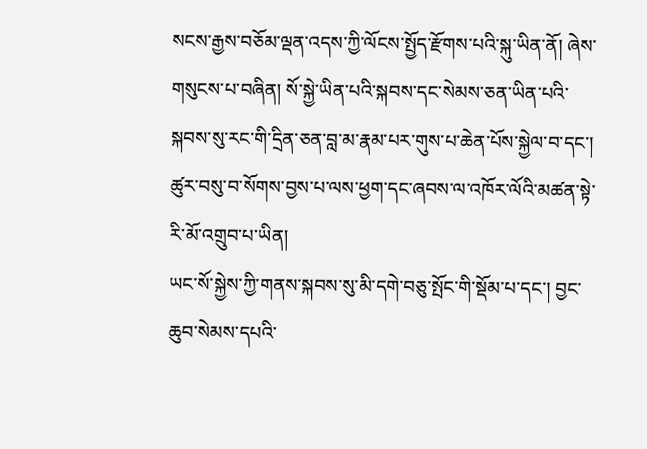སངས་རྒྱས་བཅོམ་ལྡན་འདས་ཀྱི་ལོངས་སྤྱོད་རྫོགས་པའི་སྐུ་ཡིན་ནོ། ཞེས་གསུངས་པ་བཞིན། སོ་སྐྱེ་ཡིན་པའི་སྐབས་དང་སེམས་ཅན་ཡིན་པའི་སྐབས་སུ་རང་གི་དྲིན་ཅན་བླ་མ་རྣམ་པར་གུས་པ་ཆེན་པོས་སྐྱེལ་བ་དང་། ཚུར་བསུ་བ་སོགས་བྱས་པ་ལས་ཕྱག་དང་ཞབས་ལ་འཁོར་ལོའི་མཚན་སྟེ་རི་མོ་འགྲུབ་པ་ཡིན།
ཡང་སོ་སྐྱེས་ཀྱི་གནས་སྐབས་སུ་མི་དགེ་བཅུ་སྤོང་གི་སྡོམ་པ་དང་། བྱང་ཆུབ་སེམས་དཔའི་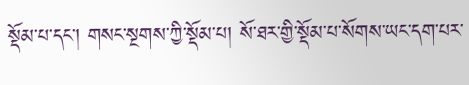སྡོམ་པ་དང་། གསང་སྔགས་ཀྱི་སྡོམ་པ། སོ་ཐར་གྱི་སྡོམ་པ་སོགས་ཡང་དག་པར་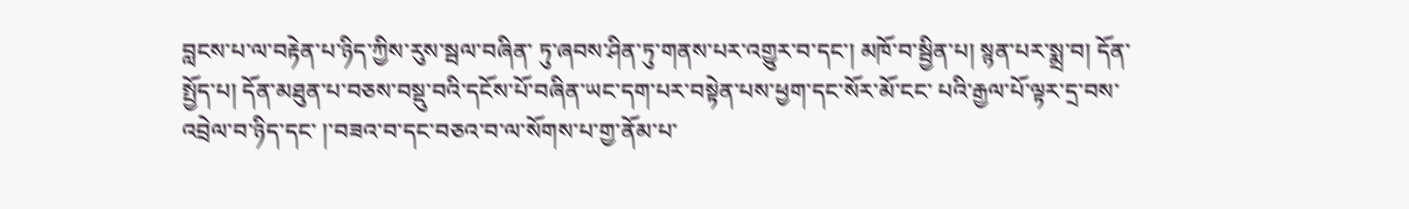བླངས་པ་ལ་བརྟེན་པ་ཉིད་ཀྱིས་རུས་སྦལ་བཞིན་ ཏུ་ཞབས་ཤིན་ཏུ་གནས་པར་འགྱུར་བ་དང་། མཁོ་བ་སྦྱིན་པ། སྙན་པར་སྨྲ་བ། དོན་སྤྱོད་པ། དོན་མཐུན་པ་བཅས་བསྡུ་བའི་དངོས་པོ་བཞིན་ཡང་དག་པར་བསྟེན་པས་ཕྱག་དང་སོར་མོ་ངང་ པའི་རྒྱལ་པོ་ལྟར་དྲ་བས་འབྲེལ་བ་ཉིད་དང་ །་བཟའ་བ་དང་བཅའ་བ་ལ་སོགས་པ་གྱ་ནོམ་པ་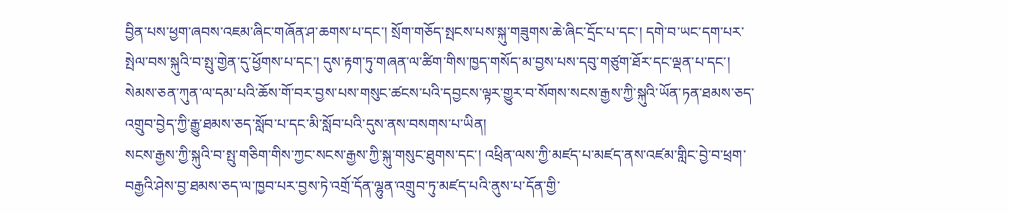བྱིན་པས་ཕྱག་ཞབས་འཇམ་ཞིང་གཞོན་ཤ་ཆགས་པ་དང་། སྲོག་གཅོད་སྤངས་པས་སྐུ་གཟུགས་ཆེ་ཞིང་དྲོང་པ་དང་། དགེ་བ་ཡང་དག་པར་སྤེལ་བས་སྐུའི་བ་སྤུ་གྱེན་དུ་ཕྱོགས་པ་དང་། དུས་རྟག་ཏུ་གཞན་ལ་ཚིག་གིས་ཁྱད་གསོད་མ་བྱས་པས་དབུ་གཙུག་ཐོར་དང་ལྡན་པ་དང་། སེམས་ཅན་ཀུན་ལ་དམ་པའི་ཆོས་གོ་བར་བྱས་པས་གསུང་ཚངས་པའི་དབྱངས་ལྟར་གྱུར་བ་སོགས་སངས་རྒྱས་ཀྱི་སྐུའི་ཡོན་ཏན་ཐམས་ཅད་འགྲུབ་བྱེད་ཀྱི་རྒྱུ་ཐམས་ཅད་སློབ་པ་དང་མི་སློབ་པའི་དུས་ནས་བསགས་པ་ཡིན།
སངས་རྒྱས་ཀྱི་སྐུའི་བ་སྤུ་གཅིག་གིས་ཀྱང་སངས་རྒྱས་ཀྱི་སྐུ་གསུང་ཐུགས་དང་། འཕྲིན་ལས་ཀྱི་མཛད་པ་མཛད་ནས་འཛམ་གླིང་བྱེ་བ་ཕྲག་བརྒྱའི་ཤེས་བྱ་ཐམས་ཅད་ལ་ཁྱབ་པར་བྱས་ཏེ་འགྲོ་དོན་ལྷུན་འགྲུབ་ཏུ་མཛད་པའི་ནུས་པ་དོན་གྱི་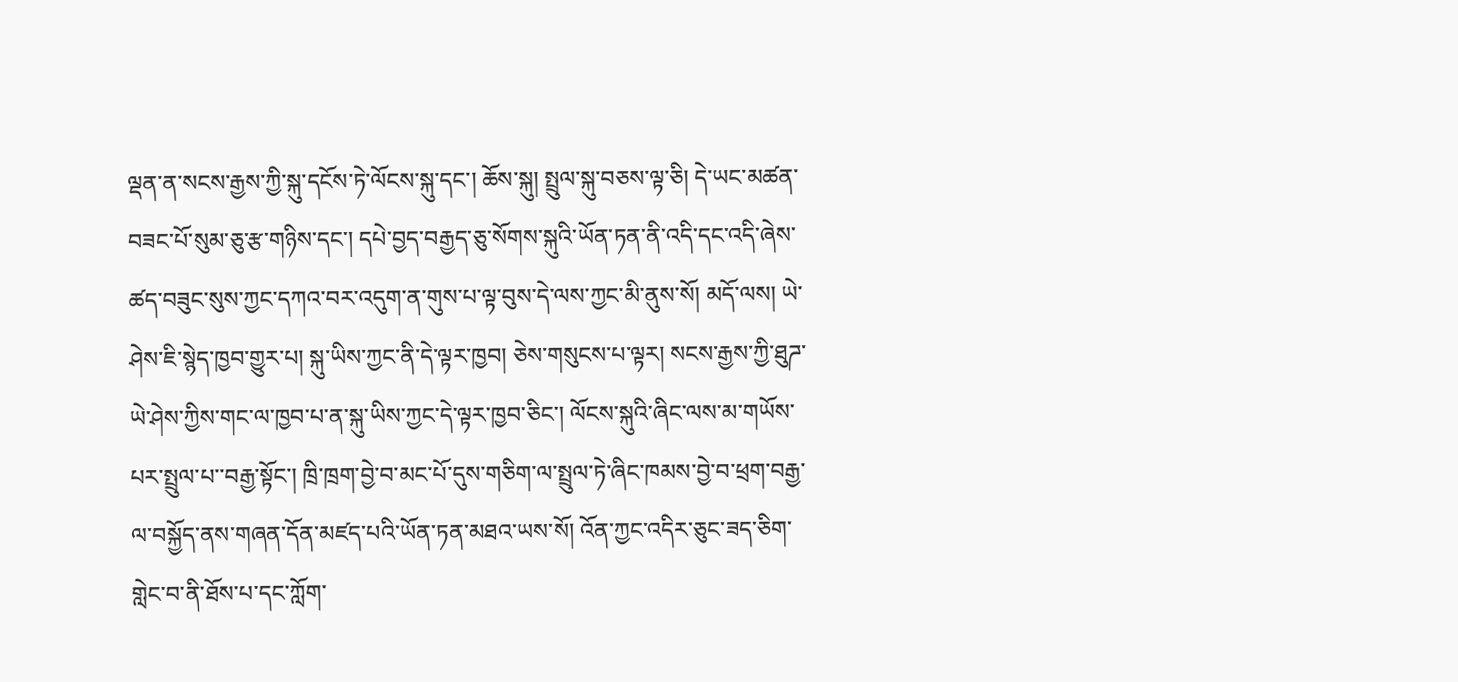ལྡན་ན་སངས་རྒྱས་ཀྱི་སྐུ་དངོས་ཏེ་ལོངས་སྐུ་དང་། ཆོས་སྐུ། སྤྲུལ་སྐུ་བཅས་ལྟ་ཅི། དེ་ཡང་མཚན་བཟང་པོ་སུམ་ཅུ་རྩ་གཉིས་དང་། དཔེ་བྱད་བརྒྱད་ཅུ་སོགས་སྐུའི་ཡོན་ཏན་ནི་འདི་དང་འདི་ཞེས་ཚད་བཟུང་སུས་ཀྱང་དཀའ་བར་འདུག་ན་གུས་པ་ལྟ་བུས་དེ་ལས་ཀྱང་མི་ནུས་སོ། མདོ་ལས། ཡེ་ཤེས་ཇི་སྙེད་ཁྱབ་གྱུར་པ། སྐུ་ཡིས་ཀྱང་ནི་དེ་ལྟར་ཁྱབ། ཅེས་གསུངས་པ་ལྟར། སངས་རྒྱས་ཀྱི་ཐུཌ་ཡེ་ཤེས་ཀྱིས་གང་ལ་ཁྱབ་པ་ན་སྐུ་ཡིས་ཀྱང་དེ་ལྟར་ཁྱབ་ཅིང་། ལོངས་སྐུའི་ཞིང་ལས་མ་གཡོས་པར་སྤྲུལ་པ་་བརྒྱ་སྟོང་། ཁྲི་ཁྲག་བྱེ་བ་མང་པོ་དུས་གཅིག་ལ་སྤྲུལ་ཏེ་ཞིང་ཁམས་བྱེ་བ་ཕྲག་བརྒྱ་ལ་བསྐྱོད་ནས་གཞན་དོན་མཛད་པའི་ཡོན་ཏན་མཐའ་ཡས་སོ། འོན་ཀྱང་འདིར་ཅུང་ཟད་ཅིག་གླེང་བ་ནི་ཐོས་པ་དང་ཀློག་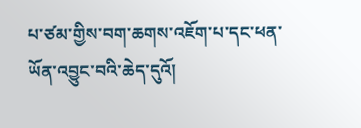པ་ཙམ་གྱིས་བག་ཆགས་འཇོག་པ་དང་ཕན་ཡོན་འབྱུང་བའི་ཆེད་དུའོ།